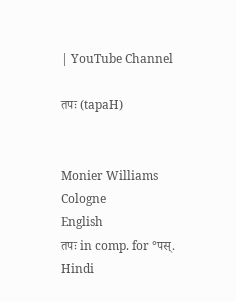| YouTube Channel

तपः (tapaH)


Monier Williams Cologne
English
तपः in comp. for °पस्.
Hindi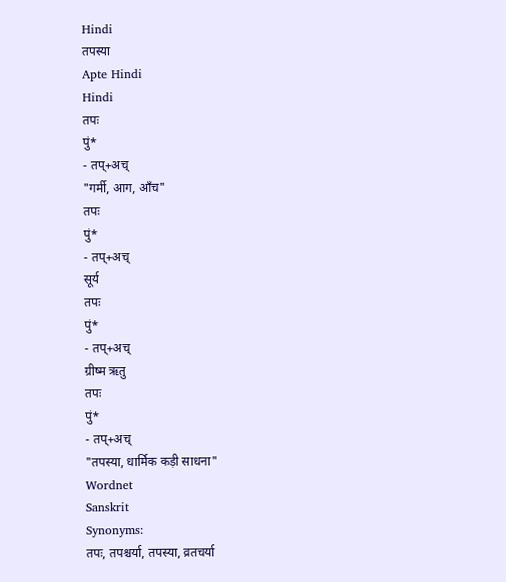Hindi
तपस्या
Apte Hindi
Hindi
तपः
पुं*
- तप्+अच्
"गर्मी, आग, आँच"
तपः
पुं*
- तप्+अच्
सूर्य
तपः
पुं*
- तप्+अच्
ग्रीष्म ऋतु
तपः
पुं*
- तप्+अच्
"तपस्या, धार्मिक कड़ी साधना"
Wordnet
Sanskrit
Synonyms:
तपः, तपश्चर्या, तपस्या, व्रतचर्या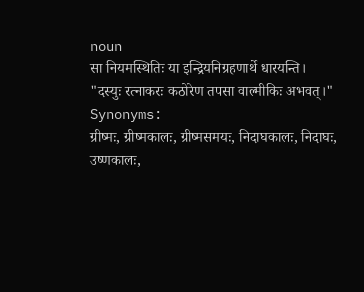noun
सा नियमस्थितिः या इन्द्रियनिग्रहणार्थे धारयन्ति।
"दस्युः रत्नाकरः कठोरेण तपसा वाल्मीकिः अभवत्।"
Synonyms:
ग्रीष्मः, ग्रीष्मकालः, ग्रीष्मसमयः, निदाघकालः, निदाघः, उष्णकालः,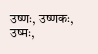उष्णः, उष्णकः, उष्मः,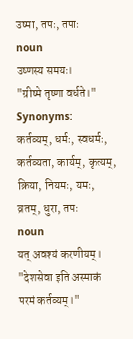उष्मा, तपः, तपाः
noun
उष्णस्य समयः।
"ग्रीष्मे तृष्णा वर्धते।"
Synonyms:
कर्तव्यम्, धर्मः, स्वधर्मः, कर्तव्यता, कार्यम्, कृत्यम्, क्रिया, नियमः, यमः, व्रतम्, धुरा, तपः
noun
यत् अवश्यं करणीयम्।
"देशसेवा इति अस्माकं परमं कर्तव्यम्।"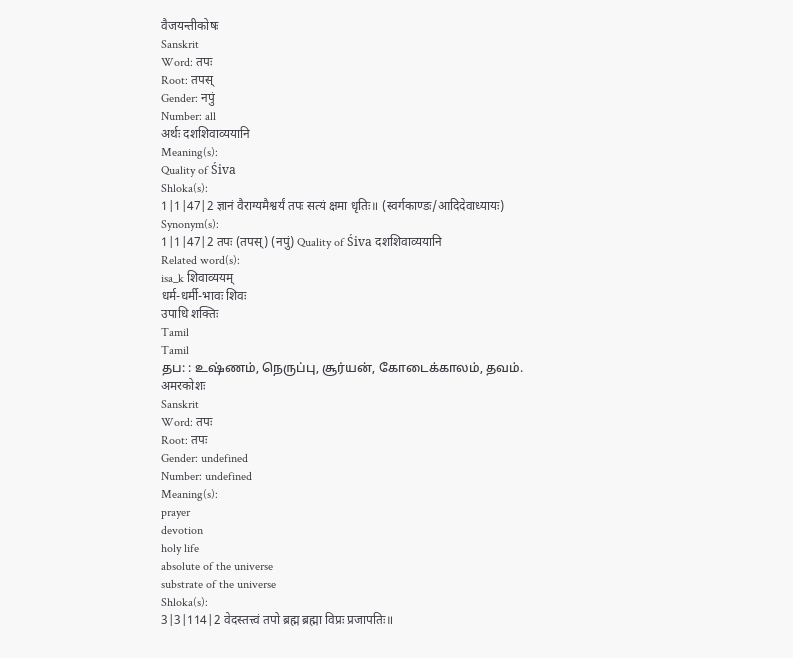वैजयन्तीकोषः
Sanskrit
Word: तपः
Root: तपस्
Gender: नपुं
Number: all
अर्थः दशशिवाव्ययानि
Meaning(s):
Quality of Śiva
Shloka(s):
1|1|47|2 ज्ञानं वैराग्यमैश्वर्यं तपः सत्यं क्षमा धृतिः॥ (स्वर्गकाण्डः/आदिदेवाध्यायः)
Synonym(s):
1|1|47|2 तपः (तपस्) (नपुं) Quality of Śiva दशशिवाव्ययानि
Related word(s):
isa_k शिवाव्ययम्
धर्म-धर्मी-भावः शिवः
उपाधि शक्तिः
Tamil
Tamil
தப: : உஷ்ணம், நெருப்பு, சூர்யன், கோடைக்காலம், தவம்.
अमरकोशः
Sanskrit
Word: तपः
Root: तपः
Gender: undefined
Number: undefined
Meaning(s):
prayer
devotion
holy life
absolute of the universe
substrate of the universe
Shloka(s):
3|3|114|2 वेदस्तत्त्वं तपो ब्रह्म ब्रह्मा विप्रः प्रजापतिः॥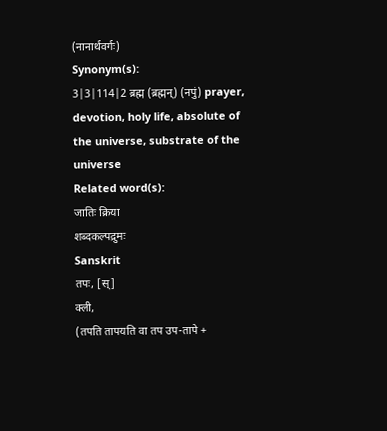(नानार्थवर्गः)
Synonym(s):
3|3|114|2 ब्रह्म (ब्रह्मन्) (नपुं) prayer, devotion, holy life, absolute of the universe, substrate of the universe
Related word(s):
जातिः क्रिया
शब्दकल्पद्रुमः
Sanskrit
तपः, [स्]
क्ली,
(तपति तापयति वा तप उप-तापे +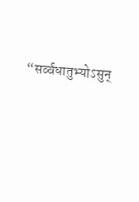“सर्व्वधातुभ्योऽसुन्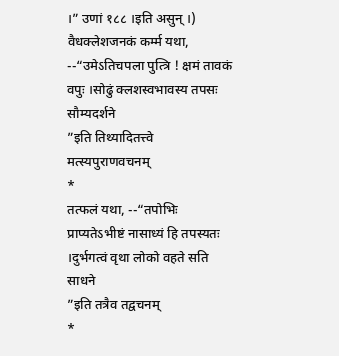।” उणां १८८ ।इति असुन् ।) वैधक्लेशजनकं कर्म्म यथा, --“उमेऽतिचपला पुत्त्रि ! क्षमं तावकं वपुः ।सोढुं क्लशस्वभावस्य तपसः सौम्यदर्शने
”इति तिथ्यादितत्त्वे मत्स्यपुराणवचनम्
*
तत्फलं यथा, --“तपोभिः प्राप्यतेऽभीष्टं नासाध्यं हि तपस्यतः ।दुर्भगत्वं वृथा लोको वहते सति साधने
”इति तत्रैव तद्वचनम्
*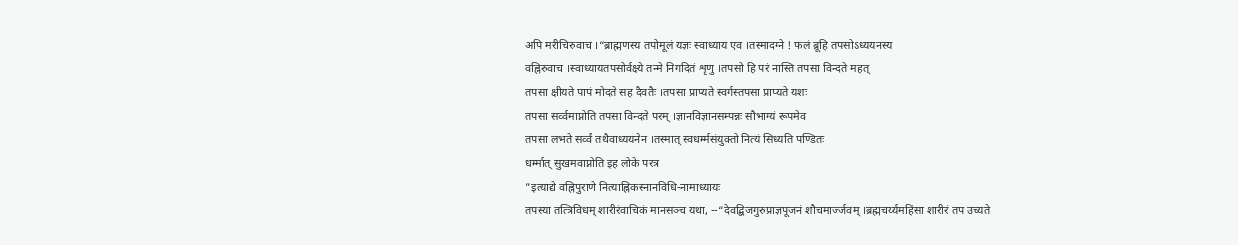अपि मरीचिरुवाच ।“ब्राह्मणस्य तपोमूलं यज्ञः स्वाध्याय एव ।तस्मादग्ने ! फलं ब्रूहि तपसोऽध्ययनस्य
वह्निरुवाच ।स्वाध्यायतपसोर्वक्ष्ये तन्मे निगदितं शृणु ।तपसो हि परं नास्ति तपसा विन्दते महत्
तपसा क्षीयते पापं मोदते सह दैवतैः ।तपसा प्राप्यते स्वर्गस्तपसा प्राप्यते यशः
तपसा सर्व्वमाप्नोति तपसा विन्दते परम् ।ज्ञानविज्ञानसम्पन्नः सौभाग्यं रूपमेव
तपसा लभते सर्व्वं तथैवाध्ययनेन ।तस्मात् स्वधर्म्मसंयुक्तो नित्यं सिध्यति पण्डितः
धर्म्मात् सुखमवाप्नोति इह लोके परत्र
”इत्याद्ये वह्निपुराणे नित्याह्निकस्नानविधि-नामाध्यायः
तपस्या तत्त्रिविधम् शारीरंवाचिकं मानसञ्च यथा, --“देवद्बिजगुरुप्राज्ञपूजनं शौचमार्ज्जवम् ।ब्रह्मचर्य्यमहिंसा शारीरं तप उच्यते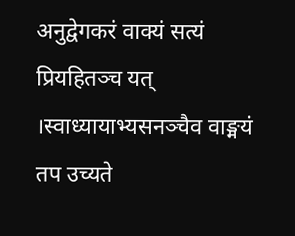अनुद्वेगकरं वाक्यं सत्यं प्रियहितञ्च यत् ।स्वाध्यायाभ्यसनञ्चैव वाङ्मयं तप उच्यते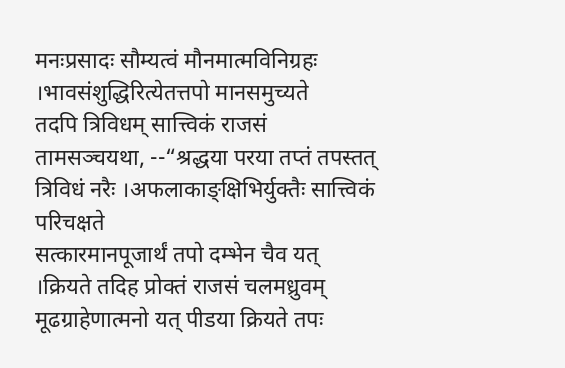मनःप्रसादः सौम्यत्वं मौनमात्मविनिग्रहः ।भावसंशुद्धिरित्येतत्तपो मानसमुच्यते
तदपि त्रिविधम् सात्त्विकं राजसं तामसञ्चयथा, --“श्रद्धया परया तप्तं तपस्तत् त्रिविधं नरैः ।अफलाकाङ्क्षिभिर्युक्तैः सात्त्विकं परिचक्षते
सत्कारमानपूजार्थं तपो दम्भेन चैव यत् ।क्रियते तदिह प्रोक्तं राजसं चलमध्रुवम्
मूढग्राहेणात्मनो यत् पीडया क्रियते तपः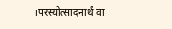।परस्योत्सादनार्थं वा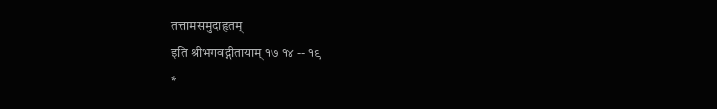तत्तामसमुदाहृतम्
इति श्रीभगवद्गीतायाम् १७ १४ -- १९
*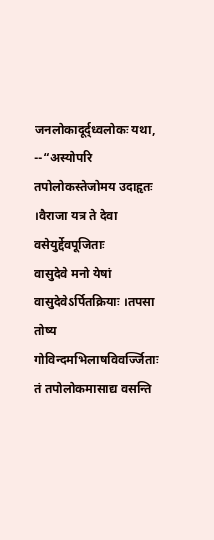जनलोकादूर्द्ध्वलोकः यथा, --“अस्योपरि तपोलोकस्तेजोमय उदाहृतः ।वैराजा यत्र ते देवा वसेयुर्द्देवपूजिताः
वासुदेवे मनो येषां वासुदेवेऽर्पितक्रियाः ।तपसा तोष्य गोविन्दमभिलाषविवर्ज्जिताः
तं तपोलोकमासाद्य वसन्ति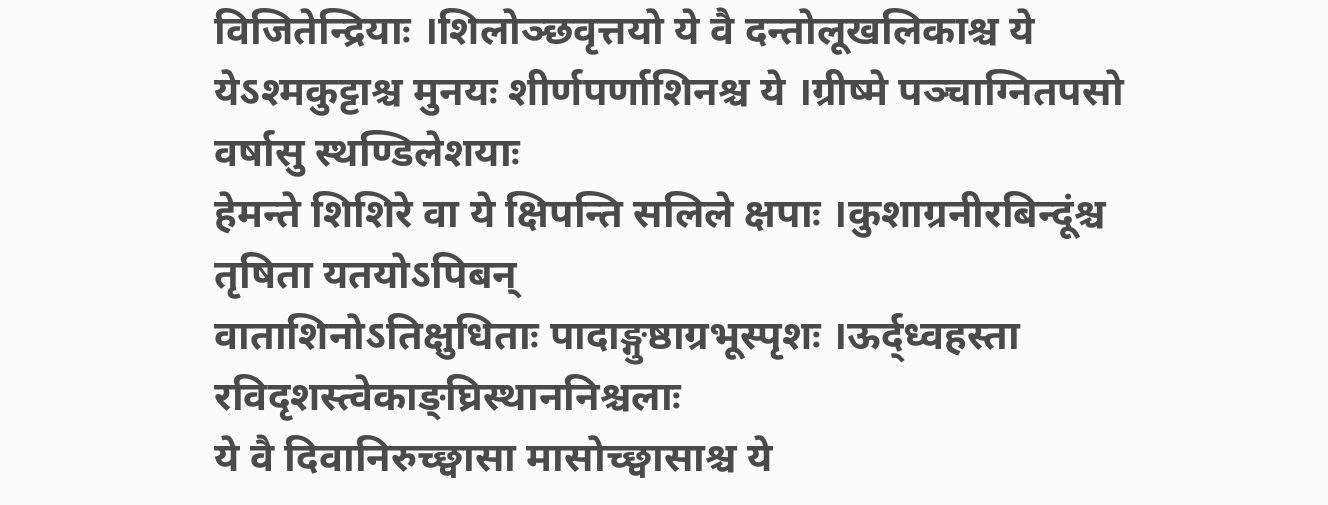विजितेन्द्रियाः ।शिलोञ्छवृत्तयो ये वै दन्तोलूखलिकाश्च ये
येऽश्मकुट्टाश्च मुनयः शीर्णपर्णाशिनश्च ये ।ग्रीष्मे पञ्चाग्नितपसो वर्षासु स्थण्डिलेशयाः
हेमन्ते शिशिरे वा ये क्षिपन्ति सलिले क्षपाः ।कुशाग्रनीरबिन्दूंश्च तृषिता यतयोऽपिबन्
वाताशिनोऽतिक्षुधिताः पादाङ्गुष्ठाग्रभूस्पृशः ।ऊर्द्ध्वहस्ता रविदृशस्त्वेकाङ्घ्रिस्थाननिश्चलाः
ये वै दिवानिरुच्छ्वासा मासोच्छ्वासाश्च ये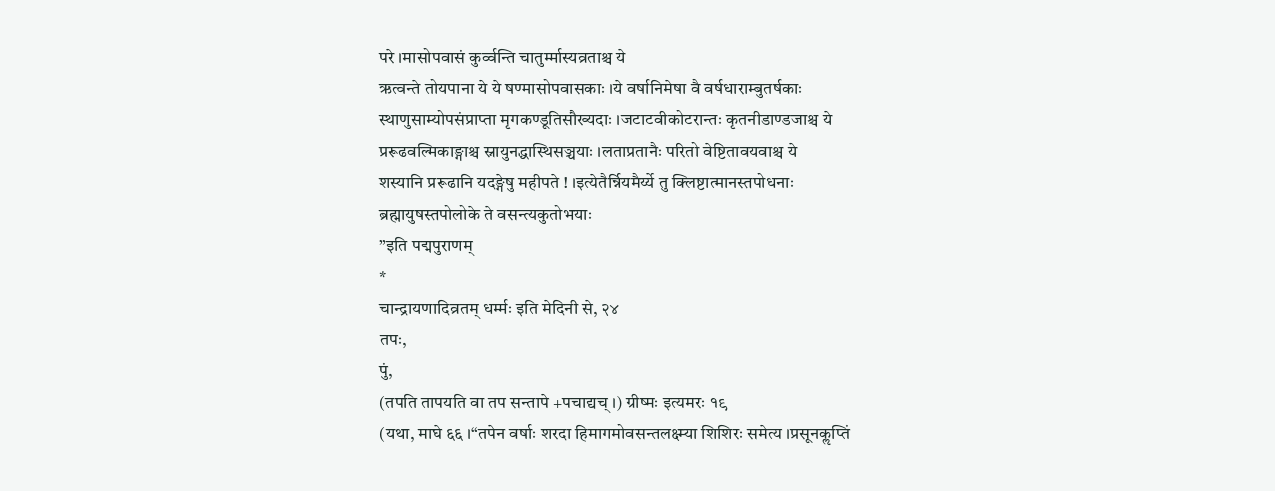परे ।मासोपवासं कुर्व्वन्ति चातुर्म्मास्यव्रताश्च ये
ऋत्वन्ते तोयपाना ये ये षण्मासोपवासकाः ।ये वर्षानिमेषा वै वर्षधाराम्बुतर्षकाः
स्थाणुसाम्योपसंप्राप्ता मृगकण्डूतिसौख्यदाः ।जटाटवीकोटरान्तः कृतनीडाण्डजाश्च ये
प्ररूढवल्मिकाङ्गाश्च स्नायुनद्धास्थिसञ्चयाः ।लताप्रतानैः परितो वेष्टितावयवाश्च ये
शस्यानि प्ररूढानि यदङ्गेषु महीपते ! ।इत्येतैर्न्नियमैर्य्ये तु क्लिष्टात्मानस्तपोधनाः
ब्रह्मायुषस्तपोलोके ते वसन्त्यकुतोभयाः
”इति पद्मपुराणम्
*
चान्द्रायणादिव्रतम् धर्म्मः इति मेदिनी से, २४
तपः,
पुं,
(तपति तापयति वा तप सन्तापे +पचाद्यच् ।) ग्रीष्मः इत्यमरः १९
(यथा, माघे ६६ ।“तपेन वर्षाः शरदा हिमागमोवसन्तलक्ष्म्या शिशिरः समेत्य ।प्रसूनकॢप्तिं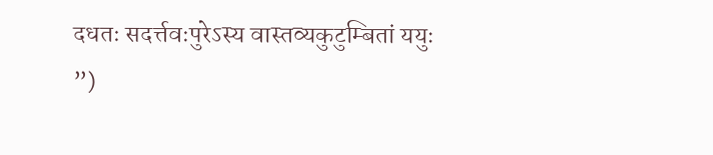दधतः सदर्त्तवःपुरेऽस्य वास्तव्यकुटुम्बितां ययुः
”)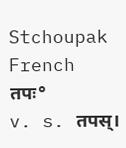Stchoupak
French
तपः°
v. s. तपस्।